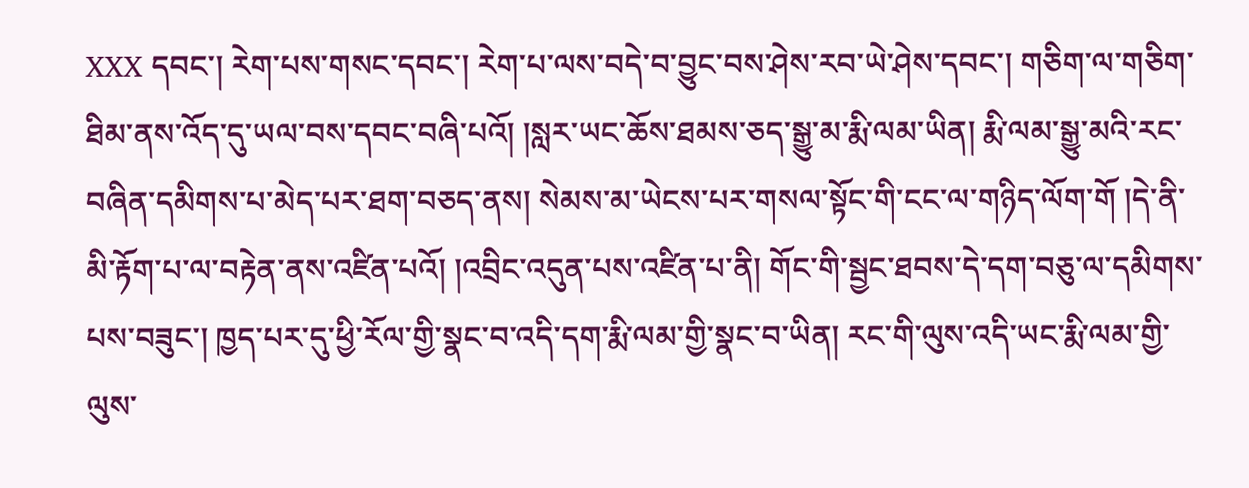XXX དབང་། རེག་པས་གསང་དབང་། རེག་པ་ལས་བདེ་བ་བྱུང་བས་ཤེས་རབ་ཡེ་ཤེས་དབང་། གཅིག་ལ་གཅིག་ཐིམ་ནས་འོད་དུ་ཡལ་བས་དབང་བཞི་པའོ། །སླར་ཡང་ཆོས་ཐམས་ཅད་སྒྱུ་མ་རྨི་ལམ་ཡིན། རྨི་ལམ་སྒྱུ་མའི་རང་བཞིན་དམིགས་པ་མེད་པར་ཐག་བཅད་ནས། སེམས་མ་ཡེངས་པར་གསལ་སྟོང་གི་ངང་ལ་གཉིད་ལོག་གོ །དེ་ནི་མི་རྟོག་པ་ལ་བརྟེན་ནས་འཛིན་པའོ། །འབྲིང་འདུན་པས་འཛིན་པ་ནི། གོང་གི་སྦྱང་ཐབས་དེ་དག་བཅུ་ལ་དམིགས་པས་བཟུང་། ཁྱད་པར་དུ་ཕྱི་རོལ་གྱི་སྣང་བ་འདི་དག་རྨི་ལམ་གྱི་སྣང་བ་ཡིན། རང་གི་ལུས་འདི་ཡང་རྨི་ལམ་གྱི་ལུས་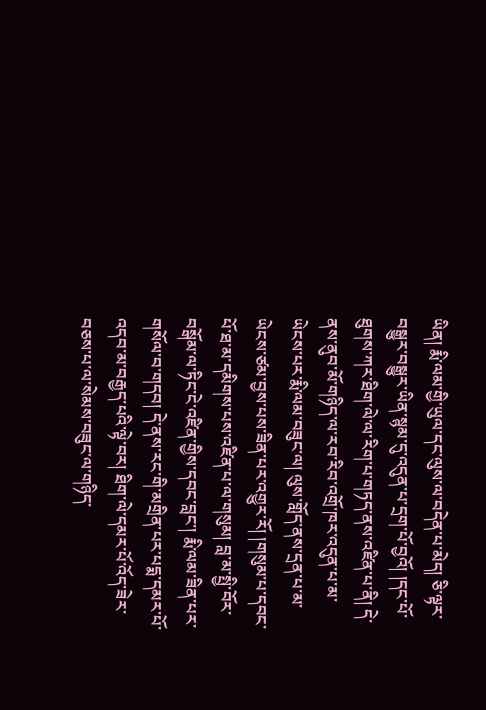ཡིན། རྨི་ལམ་གྱི་ཡུལ་དང་ལུས་ལ་བདེན་པ་མེད། ཅི་ལྟར་བསྒྱུར་བསྒྱུར་ཡིན་སྙམ་དུ་འདུན་པ་དྲག་པོ་བྱའོ། །དང་པོ་ཐུགས་ཀར་ཐིག་ལེ་ལ་རིག་པ་གཏད་ནས་འཛིན་པ་ནི། དེ་ནས་ནུབ་མོ་གཉིད་ལ་རབ་རིབ་འགྲོ་ཁར་འདུན་པ་མ་ཡེངས་པར་རྨི་ལམ་བཟུང་ལ། ལུས་གློད་ནས་དྲན་པ་མ་ཡེངས་ཙམ་བྱས་པས་ཟིན་པར་འགྱུར་རོ། །གསུམ་པ་དབང་པོ་ཐ་མ་དམིགས་པས་འཛིན་པ་ལ་གསུམ། བླ་མ་སྤྱི་བོར་བསྒོམ་ལ་ཏིང་ངེ་འཛིན་གྱིས་དབང་བླང་། རྨི་ལམ་ཟིན་པར་གསོལ་བ་གདབ། དེ་ནས་རང་གི་མགྲིན་པར་པདྨ་དམར་པོ་འདབ་མ་བརྒྱད་པའི་ལྟེ་བར། ཐིག་ལེ་དམར་པོ་འོད་ཟེར་བཅས་པ་ལ་སེམས་བཟུང་ལ་གཉིད་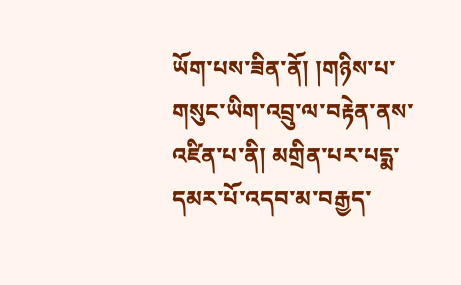ཡོག་པས་ཟིན་ནོ། །གཉིས་པ་གསུང་ཡིག་འབྲུ་ལ་བརྟེན་ནས་འཛིན་པ་ནི། མགྲིན་པར་པདྨ་དམར་པོ་འདབ་མ་བརྒྱད་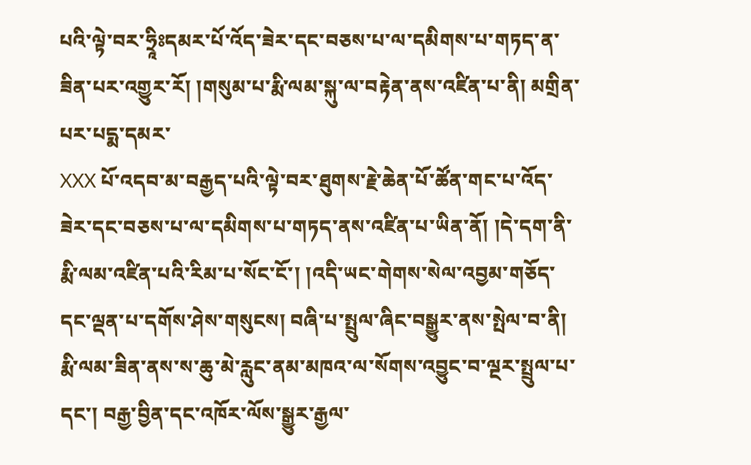པའི་ལྟེ་བར་ཧྲཱིཿདམར་པོ་འོད་ཟེར་དང་བཅས་པ་ལ་དམིགས་པ་གཏད་ན་ཟིན་པར་འགྱུར་རོ། །གསུམ་པ་རྨི་ལམ་སྐུ་ལ་བརྟེན་ནས་འཛིན་པ་ནི། མགྲིན་པར་པདྨ་དམར་
XXX པོ་འདབ་མ་བརྒྱད་པའི་ལྟེ་བར་ཐུགས་རྗེ་ཆེན་པོ་ཚོན་གང་པ་འོད་ཟེར་དང་བཅས་པ་ལ་དམིགས་པ་གཏད་ནས་འཛིན་པ་ཡིན་ནོ། །དེ་དག་ནི་རྨི་ལམ་འཛིན་པའི་རིམ་པ་སོང་ངོ་། །འདི་ཡང་གེགས་སེལ་འབྱམ་གཅོད་དང་ལྡན་པ་དགོས་ཤེས་གསུངས། བཞི་པ་སྤྲུལ་ཞིང་བསྒྱུར་ནས་སྤེལ་བ་ནི། རྨི་ལམ་ཟིན་ནས་ས་ཆུ་མེ་རླུང་ནམ་མཁའ་ལ་སོགས་འབྱུང་བ་ལྔར་སྤྲུལ་པ་དང་། བརྒྱ་བྱིན་དང་འཁོར་ལོས་སྒྱུར་རྒྱལ་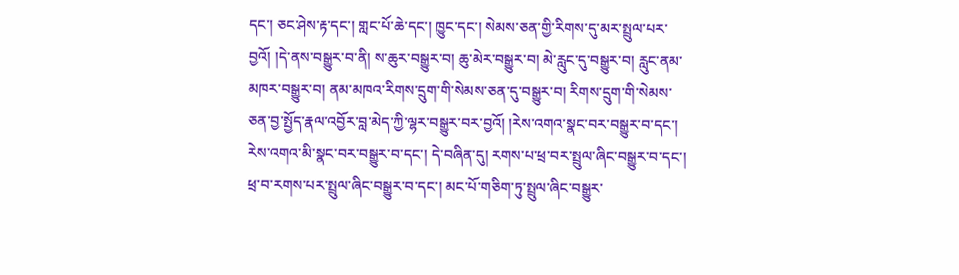དང་། ཅང་ཤེས་རྟ་དང་། གླང་པོ་ཆེ་དང་། ཁྱུང་དང་། སེམས་ཅན་གྱི་རིགས་དུ་མར་སྤྲུལ་པར་བྱའོ། །དེ་ནས་བསྒྱུར་བ་ནི། ས་ཆུར་བསྒྱུར་བ། ཆུ་མེར་བསྒྱུར་བ། མེ་རླུང་དུ་བསྒྱུར་བ། རླུང་ནམ་མཁར་བསྒྱུར་བ། ནམ་མཁའ་རིགས་དྲུག་གི་སེམས་ཅན་དུ་བསྒྱུར་བ། རིགས་དྲུག་གི་སེམས་ཅན་བྱ་སྤྱོད་རྣལ་འབྱོར་བླ་མེད་ཀྱི་ལྷར་བསྒྱུར་བར་བྱའོ། །རེས་འགའ་སྣང་བར་བསྒྱུར་བ་དང་། རེས་འགའ་མི་སྣང་བར་བསྒྱུར་བ་དང་། དེ་བཞིན་དུ། རགས་པ་ཕྲ་བར་སྤྲུལ་ཞིང་བསྒྱུར་བ་དང་། ཕྲ་བ་རགས་པར་སྤྲུལ་ཞིང་བསྒྱུར་བ་དང་། མང་པོ་གཅིག་ཏུ་སྤྲུལ་ཞིང་བསྒྱུར་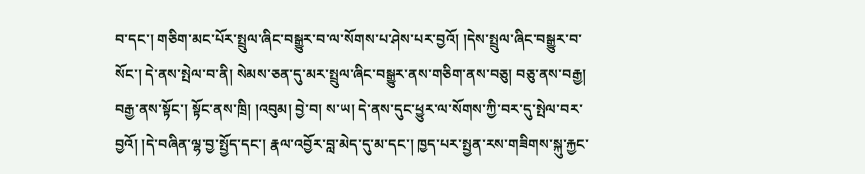བ་དང་། གཅིག་མང་པོར་སྤྲུལ་ཞིང་བསྒྱུར་བ་ལ་སོགས་པ་ཤེས་པར་བྱའོ། །དེས་སྤྲུལ་ཞིང་བསྒྱུར་བ་སོང་། དེ་ནས་སྤེལ་བ་ནི། སེམས་ཅན་དུ་མར་སྤྲུལ་ཞིང་བསྒྱུར་ནས་གཅིག་ནས་བཅུ། བཅུ་ནས་བརྒྱ། བརྒྱ་ནས་སྟོང་། སྟོང་ནས་ཁྲི། །འབུམ། བྱེ་བ། ས་ཡ། དེ་ནས་དུང་ཕྱུར་ལ་སོགས་ཀྱི་བར་དུ་སྤེལ་བར་བྱའོ། །དེ་བཞིན་ལྷ་བྱ་སྤྱོད་དང་། རྣལ་འབྱོར་བླ་མེད་དུ་མ་དང་། ཁྱད་པར་སྤྱན་རས་གཟིགས་སྐུ་རྐྱང་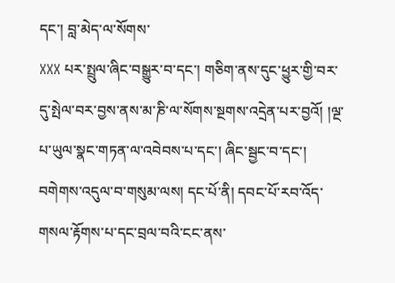དང་། བླ་མེད་ལ་སོགས་
XXX པར་སྤྲུལ་ཞིང་བསྒྱུར་བ་དང་། གཅིག་ནས་དུང་ཕྱུར་གྱི་བར་དུ་སྤེལ་བར་བྱས་ནས་མ་ཎི་ལ་སོགས་སྔགས་འདྲེན་པར་བྱའོ། །ལྔ་པ་ཡུལ་སྣང་གཏན་ལ་འབེབས་པ་དང་། ཞིང་སྦྱང་བ་དང་། བགེགས་འདུལ་བ་གསུམ་ལས། དང་པོ་ནི། དབང་པོ་རབ་འོད་གསལ་རྟོགས་པ་དང་བྲལ་བའི་ངང་ནས་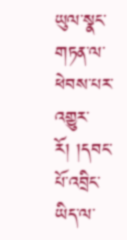ཡུལ་སྣང་གཏན་ལ་ཕེབས་པར་འགྱུར་རོ། །དབང་པོ་འབྲིང་ཡིད་ལ་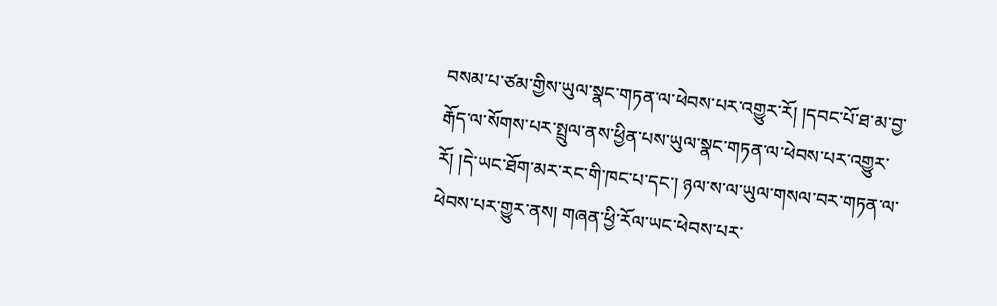བསམ་པ་ཙམ་གྱིས་ཡུལ་སྣང་གཏན་ལ་ཕེབས་པར་འགྱུར་རོ། །དབང་པོ་ཐ་མ་བྱ་རྒོད་ལ་སོགས་པར་སྤྲུལ་ནས་ཕྱིན་པས་ཡུལ་སྣང་གཏན་ལ་ཕེབས་པར་འགྱུར་རོ། །དེ་ཡང་ཐོག་མར་རང་གི་ཁང་པ་དང་། ཉལ་ས་ལ་ཡུལ་གསལ་བར་གཏན་ལ་ཕེབས་པར་གྱུར་ནས། གཞན་ཕྱི་རོལ་ཡང་ཕེབས་པར་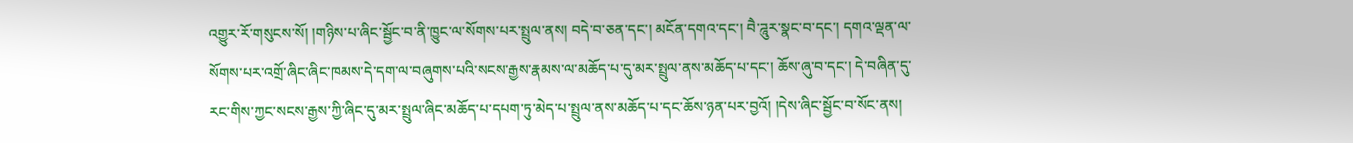འགྱུར་རོ་གསུངས་སོ། །གཉིས་པ་ཞིང་སྦྱོང་བ་ནི་ཁྱུང་ལ་སོགས་པར་སྤྲུལ་ནས། བདེ་བ་ཅན་དང་། མངོན་དགའ་དང་། བཻ་ཌཱུར་སྣང་བ་དང་། དགའ་ལྡན་ལ་སོགས་པར་འགྲོ་ཞིང་ཞིང་ཁམས་དེ་དག་ལ་བཞུགས་པའི་སངས་རྒྱས་རྣམས་ལ་མཆོད་པ་དུ་མར་སྤྲུལ་ནས་མཆོད་པ་དང་། ཆོས་ཞུ་བ་དང་། དེ་བཞིན་དུ་རང་གིས་ཀྱང་སངས་རྒྱས་ཀྱི་ཞིང་དུ་མར་སྤྲུལ་ཞིང་མཆོད་པ་དཔག་ཏུ་མེད་པ་སྤྲུལ་ནས་མཆོད་པ་དང་ཆོས་ཉན་པར་བྱའོ། །དེས་ཞིང་སྦྱོང་བ་སོང་ནས།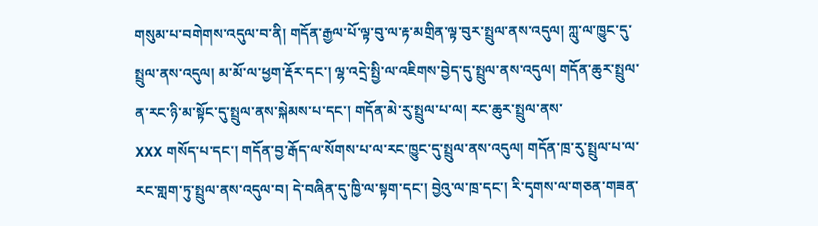གསུམ་པ་བགེགས་འདུལ་བ་ནི། གདོན་རྒྱལ་པོ་ལྟ་བུ་ལ་རྟ་མགྲིན་ལྟ་བུར་སྤྲུལ་ནས་འདུལ། ཀླུ་ལ་ཁྱུང་དུ་སྤྲུལ་ནས་འདུལ། མ་མོ་ལ་ཕྱག་རྡོར་དང་། ལྷ་འདྲེ་སྤྱི་ལ་འཇིགས་བྱེད་དུ་སྤྲུལ་ནས་འདུལ། གདོན་ཆུར་སྤྲུལ་ན་རང་ཉི་མ་སྟོང་དུ་སྤྲུལ་ནས་སྐེམས་པ་དང་། གདོན་མེ་རུ་སྤྲུལ་པ་ལ། རང་ཆུར་སྤྲུལ་ནས་
XXX གསོད་པ་དང་། གདོན་བྱ་རྒོད་ལ་སོགས་པ་ལ་རང་ཁྱུང་དུ་སྤྲུལ་ནས་འདུལ། གདོན་ཁྲ་རུ་སྤྲུལ་པ་ལ་རང་གླག་ཏུ་སྤྲུལ་ནས་འདུལ་བ། དེ་བཞིན་དུ་ཁྱི་ལ་སྟག་དང་། བྱེའུ་ལ་ཁྲ་དང་། རི་དྭགས་ལ་གཅན་གཟན་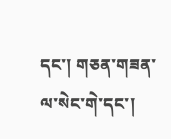དང་། གཅན་གཟན་ལ་སེང་གེ་དང་།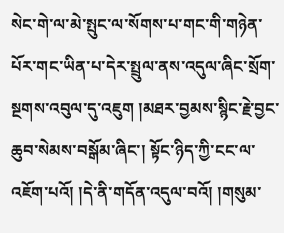སེང་གེ་ལ་མེ་སྤུང་ལ་སོགས་པ་གང་གི་གཉེན་པོར་གང་ཡིན་པ་དེར་སྤྲུལ་ནས་འདུལ་ཞིང་སྲོག་སྔགས་འབུལ་དུ་འཇུག །མཐར་བྱམས་སྙིང་རྗེ་བྱང་ཆུབ་སེམས་བསྒོམ་ཞིང་། སྟོང་ཉིད་ཀྱི་ངང་ལ་འཇོག་པའོ། །དེ་ནི་གདོན་འདུལ་བའོ། །གསུམ་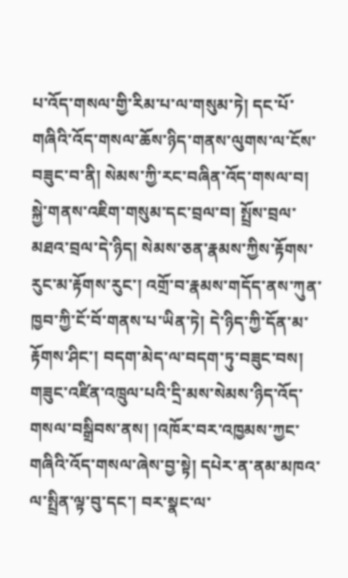པ་འོད་གསལ་གྱི་རིམ་པ་ལ་གསུམ་ཏེ། དང་པོ་གཞིའི་འོད་གསལ་ཆོས་ཉིད་གནས་ལུགས་ལ་ངོས་བཟུང་བ་ནི། སེམས་ཀྱི་རང་བཞིན་འོད་གསལ་བ། སྐྱེ་གནས་འཇིག་གསུམ་དང་བྲལ་བ། སྤྲོས་བྲལ་མཐའ་བྲལ་དེ་ཉིད། སེམས་ཅན་རྣམས་ཀྱིས་རྟོགས་རུང་མ་རྟོགས་རུང་། འགྲོ་བ་རྣམས་གདོད་ནས་ཀུན་ཁྱབ་ཀྱི་ངོ་བོ་གནས་པ་ཡིན་ཏེ། དེ་ཉིད་ཀྱི་དོན་མ་རྟོགས་ཤིང་། བདག་མེད་ལ་བདག་ཏུ་བཟུང་བས། གཟུང་འཛིན་འཁྲུལ་པའི་དྲི་མས་སེམས་ཉིད་འོད་གསལ་བསྒྲིབས་ནས། །འཁོར་བར་འཁྱམས་ཀྱང་གཞིའི་འོད་གསལ་ཞེས་བྱ་སྟེ། དཔེར་ན་ནམ་མཁའ་ལ་སྤྲིན་ལྟ་བུ་དང་། བར་སྣང་ལ་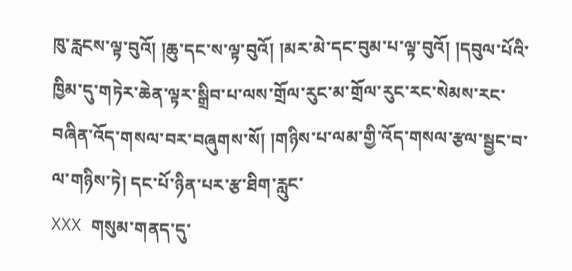ཁུ་རླངས་ལྟ་བུའོ། །ཆུ་དང་ས་ལྟ་བུའོ། །མར་མེ་དང་བུམ་པ་ལྟ་བུའོ། །དབུལ་པོའི་ཁྱིམ་དུ་གཏེར་ཆེན་ལྟར་སྒྲིབ་པ་ལས་གྲོལ་རུང་མ་གྲོལ་རུང་རང་སེམས་རང་བཞིན་འོད་གསལ་བར་བཞུགས་སོ། །གཉིས་པ་ལམ་གྱི་འོད་གསལ་རྩལ་སྦྱང་བ་ལ་གཉིས་ཏེ། དང་པོ་ཉིན་པར་རྩ་ཐིག་རླུང་
XXX གསུམ་གནད་དུ་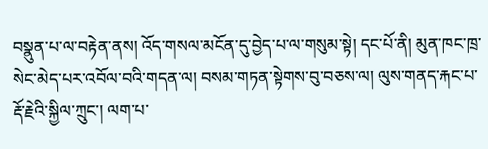བསྣུན་པ་ལ་བརྟེན་ནས། འོད་གསལ་མངོན་དུ་བྱེད་པ་ལ་གསུམ་སྟེ། དང་པོ་ནི། མུན་ཁང་ཁྲ་སེང་མེད་པར་འབོལ་བའི་གདན་ལ། བསམ་གཏན་སྟེགས་བུ་བཅས་ལ། ལུས་གནད་རྐང་པ་རྡོ་རྗེའི་སྐྱིལ་ཀྲུང་། ལག་པ་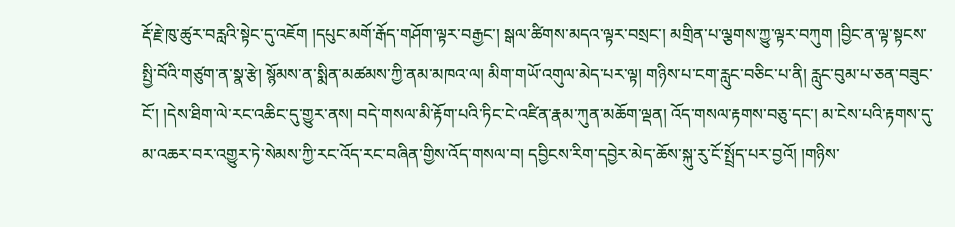རྡོ་རྗེ་ཁུ་ཚུར་བརླའི་སྟེང་དུ་འཇོག །དཔུང་མགོ་རྒོད་གཤོག་ལྟར་བརྒྱང་། སྒལ་ཚིགས་མདའ་ལྟར་བསྲང་། མགྲིན་པ་ལྕགས་ཀྱུ་ལྟར་བཀུག །བྱིང་ན་ལྟ་སྟངས་སྤྱི་བོའི་གཙུག་ན་སྣ་རྩེ། སྙོམས་ན་སྨིན་མཚམས་ཀྱི་ནམ་མཁའ་ལ། མིག་གཡོ་འགུལ་མེད་པར་ལྟ། གཉིས་པ་ངག་རླུང་བཅིང་པ་ནི། རླུང་བུམ་པ་ཅན་བཟུང་ངོ་། །དེས་ཐིག་ལེ་རང་འཆིང་དུ་གྱུར་ནས། བདེ་གསལ་མི་རྟོག་པའི་ཏིང་ངེ་འཛིན་རྣམ་ཀུན་མཆོག་ལྡན། འོད་གསལ་རྟགས་བཅུ་དང་། མ་ངེས་པའི་རྟགས་དུ་མ་འཆར་བར་འགྱུར་ཏེ་སེམས་ཀྱི་རང་འོད་རང་བཞིན་གྱིས་འོད་གསལ་བ། དབྱིངས་རིག་དབྱེར་མེད་ཆོས་སྐུ་རུ་ངོ་སྤྲོད་པར་བྱའོ། །གཉིས་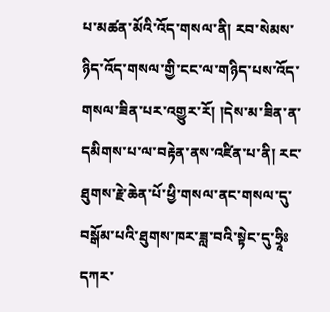པ་མཚན་མོའི་འོད་གསལ་ནི། རབ་སེམས་ཉིད་འོད་གསལ་གྱི་ངང་ལ་གཉིད་པས་འོད་གསལ་ཟིན་པར་འགྱུར་རོ། །དེས་མ་ཟིན་ན་དམིགས་པ་ལ་བརྟེན་ནས་འཛིན་པ་ནི། རང་ཐུགས་རྗེ་ཆེན་པོ་ཕྱི་གསལ་ནང་གསལ་དུ་བསྒོམ་པའི་ཐུགས་ཁར་ཟླ་བའི་སྟེང་དུ་ཧྲཱིཿདཀར་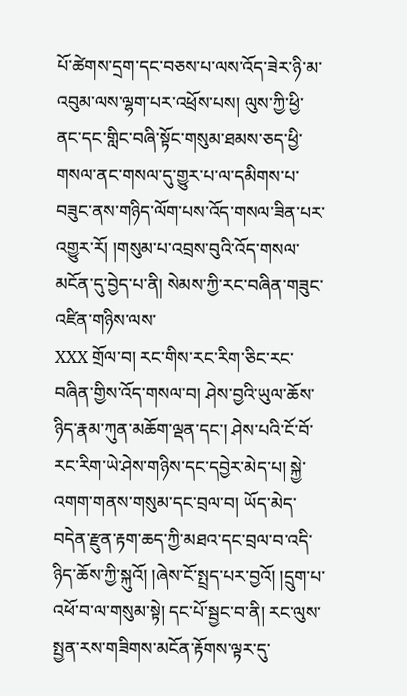པོ་ཚེགས་དྲག་དང་བཅས་པ་ལས་འོད་ཟེར་ཉི་མ་འབུམ་ལས་ལྷག་པར་འཕྲོས་པས། ལུས་ཀྱི་ཕྱི་ནང་དང་གླིང་བཞི་སྟོང་གསུམ་ཐམས་ཅད་ཕྱི་གསལ་ནང་གསལ་དུ་གྱུར་པ་ལ་དམིགས་པ་བཟུང་ནས་གཉིད་ལོག་པས་འོད་གསལ་ཟིན་པར་འགྱུར་རོ། །གསུམ་པ་འབྲས་བུའི་འོད་གསལ་མངོན་དུ་བྱེད་པ་ནི། སེམས་ཀྱི་རང་བཞིན་གཟུང་འཛིན་གཉིས་ལས་
XXX གྲོལ་བ། རང་གིས་རང་རིག་ཅིང་རང་བཞིན་གྱིས་འོད་གསལ་བ། ཤེས་བྱའི་ཡུལ་ཆོས་ཉིད་རྣམ་ཀུན་མཆོག་ལྡན་དང་། ཤེས་པའི་ངོ་བོ་རང་རིག་ཡེ་ཤེས་གཉིས་དང་དབྱེར་མེད་པ། སྐྱེ་འགག་གནས་གསུམ་དང་བྲལ་བ། ཡོད་མེད་བདེན་རྫུན་རྟག་ཆད་ཀྱི་མཐའ་དང་བྲལ་བ་འདི་ཉིད་ཆོས་ཀྱི་སྐུའོ། །ཞེས་ངོ་སྤྲད་པར་བྱའོ། །དྲུག་པ་འཕོ་བ་ལ་གསུམ་སྟེ། དང་པོ་སྦྱང་བ་ནི། རང་ལུས་སྤྱན་རས་གཟིགས་མངོན་རྟོགས་ལྟར་དུ་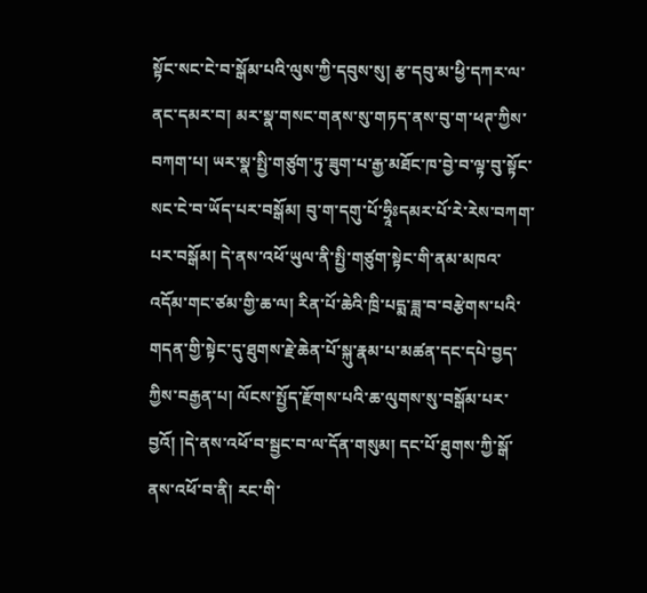སྟོང་སང་ངེ་བ་སྒོམ་པའི་ལུས་ཀྱི་དབུས་སུ། རྩ་དབུ་མ་ཕྱི་དཀར་ལ་ནང་དམར་བ། མར་སྣ་གསང་གནས་སུ་གཏད་ནས་བུ་ག་ཕཊ་ཀྱིས་བཀག་པ། ཡར་སྣ་སྤྱི་གཙུག་ཏུ་ཟུག་པ་རྒྱ་མཐོང་ཁ་བྱེ་བ་ལྟ་བུ་སྟོང་སང་ངེ་བ་ཡོད་པར་བསྒོམ། བུ་ག་དགུ་པོ་ཧྲཱིཿདམར་པོ་རེ་རེས་བཀག་པར་བསྒོམ། དེ་ནས་འཕོ་ཡུལ་ནི་སྤྱི་གཙུག་སྟེང་གི་ནམ་མཁའ་འདོམ་གང་ཙམ་གྱི་ཆ་ལ། རིན་པོ་ཆེའི་ཁྲི་པདྨ་ཟླ་བ་བརྩེགས་པའི་གདན་གྱི་སྟེང་དུ་ཐུགས་རྗེ་ཆེན་པོ་སྐུ་རྣམ་པ་མཚན་དང་དཔེ་བྱད་ཀྱིས་བརྒྱན་པ། ལོངས་སྤྱོད་རྫོགས་པའི་ཆ་ལུགས་སུ་བསྒོམ་པར་བྱའོ། །དེ་ནས་འཕོ་བ་སྦྱང་བ་ལ་དོན་གསུམ། དང་པོ་ཐུགས་ཀྱི་སྒོ་ནས་འཕོ་བ་ནི། རང་གི་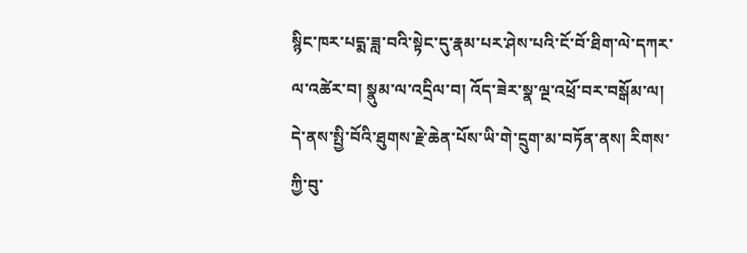སྙིང་ཁར་པདྨ་ཟླ་བའི་སྟེང་དུ་རྣམ་པར་ཤེས་པའི་ངོ་བོ་ཐིག་ལེ་དཀར་ལ་འཚེར་བ། སྣུམ་ལ་འདྲིལ་བ། འོད་ཟེར་སྣ་ལྔ་འཕྲོ་བར་བསྒོམ་ལ། དེ་ནས་སྤྱི་བོའི་ཐུགས་རྗེ་ཆེན་པོས་ཡི་གེ་དྲུག་མ་བཏོན་ནས། རིགས་ཀྱི་བུ་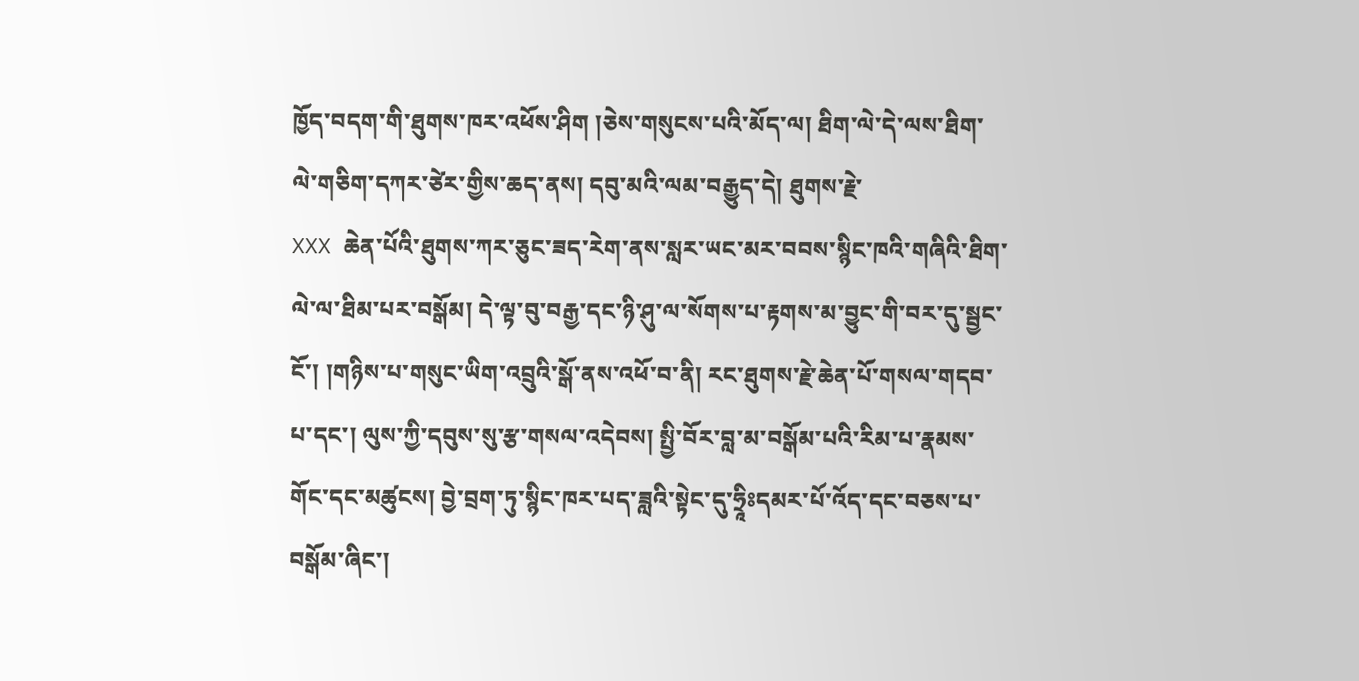ཁྱོད་བདག་གི་ཐུགས་ཁར་འཕོས་ཤིག །ཅེས་གསུངས་པའི་མོད་ལ། ཐིག་ལེ་དེ་ལས་ཐིག་ལེ་གཅིག་དཀར་ཙེར་གྱིས་ཆད་ནས། དབུ་མའི་ལམ་བརྒྱུད་དེ། ཐུགས་རྗེ་
XXX ཆེན་པོའི་ཐུགས་ཀར་ཅུང་ཟད་རེག་ནས་སླར་ཡང་མར་བབས་སྙིང་ཁའི་གཞིའི་ཐིག་ལེ་ལ་ཐིམ་པར་བསྒོམ། དེ་ལྟ་བུ་བརྒྱ་དང་ཉི་ཤུ་ལ་སོགས་པ་རྟགས་མ་བྱུང་གི་བར་དུ་སྦྱང་ངོ་། །གཉིས་པ་གསུང་ཡིག་འབྲུའི་སྒོ་ནས་འཕོ་བ་ནི། རང་ཐུགས་རྗེ་ཆེན་པོ་གསལ་གདབ་པ་དང་། ལུས་ཀྱི་དབུས་སུ་རྩ་གསལ་འདེབས། སྤྱི་བོར་བླ་མ་བསྒོམ་པའི་རིམ་པ་རྣམས་གོང་དང་མཚུངས། བྱེ་བྲག་ཏུ་སྙིང་ཁར་པད་ཟླའི་སྟེང་དུ་ཧྲཱིཿདམར་པོ་འོད་དང་བཅས་པ་བསྒོམ་ཞིང་།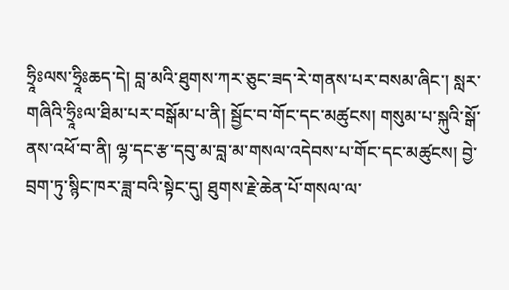ཧྲཱིཿལས་ཧྲཱིཿཆད་དེ། བླ་མའི་ཐུགས་ཀར་ཅུང་ཟད་རེ་གནས་པར་བསམ་ཞིང་། སླར་གཞིའི་ཧྲཱིཿལ་ཐིམ་པར་བསྒོམ་པ་ནི། སྦྱོང་བ་གོང་དང་མཚུངས། གསུམ་པ་སྐུའི་སྒོ་ནས་འཕོ་བ་ནི། ལྷ་དང་རྩ་དབུ་མ་བླ་མ་གསལ་འདེབས་པ་གོང་དང་མཚུངས། བྱེ་བྲག་ཏུ་སྙིང་ཁར་ཟླ་བའི་སྟེང་དུ། ཐུགས་རྗེ་ཆེན་པོ་གསལ་ལ་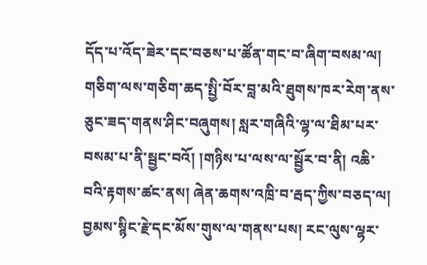དོད་པ་འོད་ཟེར་དང་བཅས་པ་ཚོན་གང་བ་ཞིག་བསམ་ལ། གཅིག་ལས་གཅིག་ཆད་སྤྱི་བོར་བླ་མའི་ཐུགས་ཁར་རེག་ནས་ཅུང་ཟད་གནས་ཤིང་བཞུགས། སླར་གཞིའི་ལྷ་ལ་ཐིམ་པར་བསམ་པ་ནི་སྦྱང་བའོ། །གཉིས་པ་ལས་ལ་སྦྱོར་བ་ནི། འཆི་བའི་རྟགས་ཚང་ནས། ཞེན་ཆགས་འཁྲི་བ་རྦད་ཀྱིས་བཅད་ལ། བྱམས་སྙིང་རྗེ་དང་མོས་གུས་ལ་གནས་པས། རང་ལུས་ལྷར་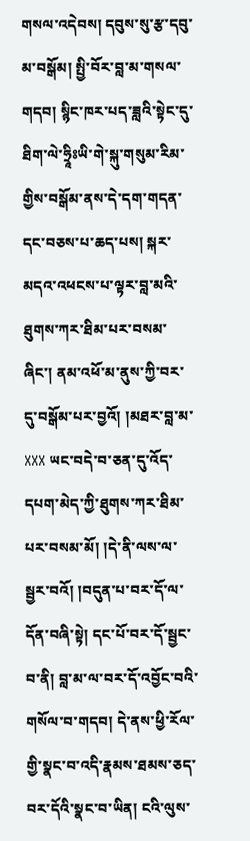གསལ་འདེབས། དབུས་སུ་རྩ་དབུ་མ་བསྒོམ། སྤྱི་བོར་བླ་མ་གསལ་གདབ། སྙིང་ཁར་པད་ཟླའི་སྟེང་དུ་ཐིག་ལེ་ཧྲཱིཿཡི་གེ་སྐུ་གསུམ་རིམ་གྱིས་བསྒོམ་ནས་དེ་དག་གདན་དང་བཅས་པ་ཆད་པས། སྐར་མདའ་འཕངས་པ་ལྟར་བླ་མའི་ཐུགས་ཀར་ཐིམ་པར་བསམ་ཞིང་། ནམ་འཕོ་མ་ནུས་ཀྱི་བར་དུ་བསྒོམ་པར་བྱའོ། །མཐར་བླ་མ་
XXX ཡང་བདེ་བ་ཅན་དུ་འོད་དཔག་མེད་ཀྱི་ཐུགས་ཀར་ཐིམ་པར་བསམ་མོ། །དེ་ནི་ལས་ལ་སྦྱར་བའོ། །བདུན་པ་བར་དོ་ལ་དོན་བཞི་སྟེ། དང་པོ་བར་དོ་སྦྱང་བ་ནི། བླ་མ་ལ་བར་དོ་འབྱོང་བའི་གསོལ་བ་གདབ། དེ་ནས་ཕྱི་རོལ་གྱི་སྣང་བ་འདི་རྣམས་ཐམས་ཅད་བར་དོའི་སྣང་བ་ཡིན། ངའི་ལུས་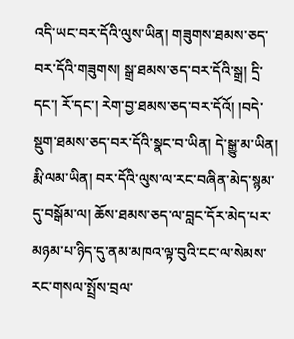འདི་ཡང་བར་དོའི་ལུས་ཡིན། གཟུགས་ཐམས་ཅད་བར་དོའི་གཟུགས། སྒྲ་ཐམས་ཅད་བར་དོའི་སྒྲ། དྲི་དང་། རོ་དང་། རེག་བྱ་ཐམས་ཅད་བར་དོའོ། །བདེ་སྡུག་ཐམས་ཅད་བར་དོའི་སྣང་བ་ཡིན། དེ་སྒྱུ་མ་ཡིན། རྨི་ལམ་ཡིན། བར་དོའི་ལུས་ལ་རང་བཞིན་མེད་སྙམ་དུ་བསྒོམ་ལ། ཆོས་ཐམས་ཅད་ལ་བླང་དོར་མེད་པར་མཉམ་པ་ཉིད་དུ་ནམ་མཁའ་ལྟ་བུའི་ངང་ལ་སེམས་རང་གསལ་སྤྲོས་བྲལ་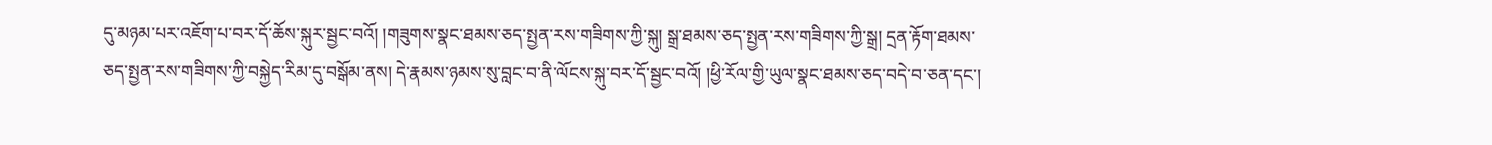དུ་མཉམ་པར་འཇོག་པ་བར་དོ་ཆོས་སྐུར་སྦྱང་བའོ། །གཟུགས་སྣང་ཐམས་ཅད་སྤྱན་རས་གཟིགས་ཀྱི་སྐུ། སྒྲ་ཐམས་ཅད་སྤྱན་རས་གཟིགས་ཀྱི་སྒྲ། དྲན་རྟོག་ཐམས་ཅད་སྤྱན་རས་གཟིགས་ཀྱི་བསྐྱེད་རིམ་དུ་བསྒོམ་ནས། དེ་རྣམས་ཉམས་སུ་བླང་བ་ནི་ལོངས་སྐུ་བར་དོ་སྦྱང་བའོ། །ཕྱི་རོལ་གྱི་ཡུལ་སྣང་ཐམས་ཅད་བདེ་བ་ཅན་དང་།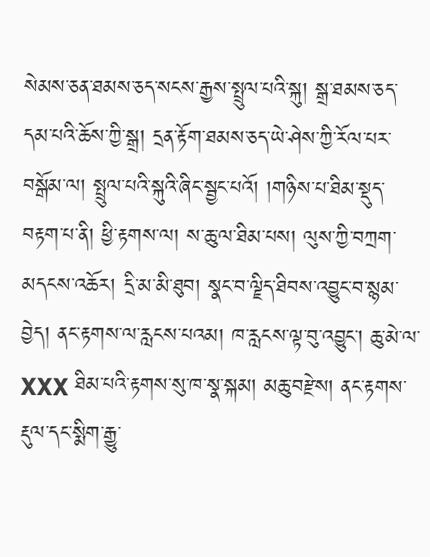སེམས་ཅན་ཐམས་ཅད་སངས་རྒྱས་སྤྲུལ་པའི་སྐུ། སྒྲ་ཐམས་ཅད་དམ་པའི་ཆོས་ཀྱི་སྒྲ། དྲན་རྟོག་ཐམས་ཅད་ཡེ་ཤེས་ཀྱི་རོལ་པར་བསྒོམ་ལ། སྤྲུལ་པའི་སྐུའི་ཞིང་སྦྱང་པའོ། །གཉིས་པ་ཐིམ་སྡུད་བརྟག་པ་ནི། ཕྱི་རྟགས་ལ། ས་ཆུ་ལ་ཐིམ་པས། ལུས་ཀྱི་བཀྲག་མདངས་འཆོར། དྲི་མ་མི་ཐུབ། སྣང་བ་ལྗིད་ཐིབས་འབྱུང་བ་སྙམ་བྱེད། ནང་རྟགས་ལ་རླངས་པའམ། ཁ་རླངས་ལྟ་བུ་འབྱུང་། ཆུ་མེ་ལ་
XXX ཐིམ་པའི་རྟགས་སུ་ཁ་སྣ་སྐམ། མཆུ་བརྫེས། ནང་རྟགས་རྡུལ་དང་སྨིག་རྒྱུ་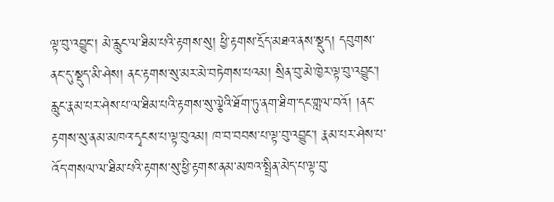ལྟ་བུ་འབྱུང་། མེ་རླུང་ལ་ཐིམ་པའི་རྟགས་སུ། ཕྱི་རྟགས་དྲོད་མཐའ་ནས་སྡུད། དབུགས་ནང་དུ་སྡུད་མི་ཤེས། ནང་རྟགས་སུ་མར་མེ་བཏེགས་པའམ། སྲིན་བུ་མེ་ཁྱེར་ལྟ་བུ་འབྱུང་། རླུང་རྣམ་པར་ཤེས་པ་ལ་ཐིམ་པའི་རྟགས་སུ་ལྕེའི་ཐོག་ཏུ་ནག་ཐིག་དང་གླལ་བའོ། །ནང་རྟགས་སུ་ནམ་མཁའ་དྭངས་པ་ལྟ་བུའམ། ཁ་བ་བབས་པ་ལྟ་བུ་འབྱུང་། རྣམ་པར་ཤེས་པ་འོད་གསལ་ལ་ཐིམ་པའི་རྟགས་སུ་ཕྱི་རྟགས་ནམ་མཁའ་སྤྲིན་མེད་པ་ལྟ་བུ་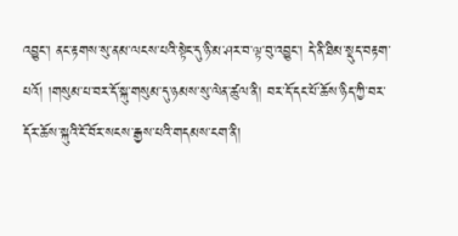འབྱུང་། ནང་རྟགས་སུ་ནམ་ལངས་པའི་སྟེང་དུ་ཉི་མ་ཤར་བ་ལྟ་བུ་འབྱུང་། དེ་ནི་ཐིམ་སྡུད་བརྟག་པའོ། །གསུམ་པ་བར་དོ་སྐུ་གསུམ་དུ་ཉམས་སུ་ལེན་ཚུལ་ནི། བར་དོ་དང་པོ་ཆོས་ཉིད་ཀྱི་བར་དོར་ཆོས་སྐུའི་ངོ་བོར་སངས་རྒྱས་པའི་གདམས་ངག་ནི།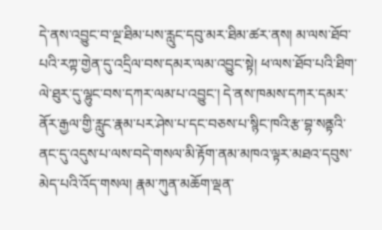དེ་ནས་འབྱུང་བ་ལྔ་ཐིམ་པས་རླུང་དབུ་མར་ཐིམ་ཚར་ནས། མ་ལས་ཐོབ་པའི་རཀྟ་གྱེན་དུ་འདྲིལ་བས་དམར་ལམ་འབྱུང་སྟེ། ཕ་ལས་ཐོབ་པའི་ཐིག་ལེ་ཐུར་དུ་ལྷུང་བས་དཀར་ལམ་པ་འབྱུང་། དེ་ནས་ཁམས་དཀར་དམར་ནོར་རྒྱལ་གྱི་རླུང་རྣམ་པར་ཤེས་པ་དང་བཅས་པ་སྙིང་ཁའི་རྩ་བྷ་སནྟའི་ནང་དུ་འདུས་པ་ལས་བདེ་གསལ་མི་རྟོག་ནམ་མཁའ་ལྟར་མཐའ་དབུས་མེད་པའི་འོད་གསལ། རྣམ་ཀུན་མཆོག་ལྡན་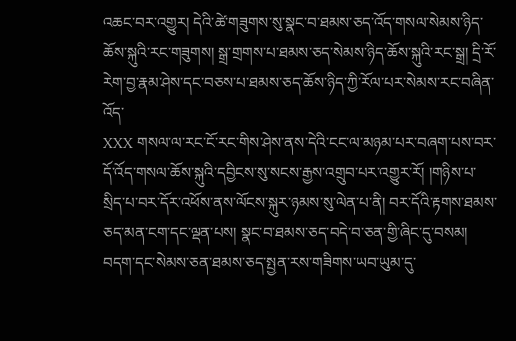འཆང་བར་འགྱུར། དེའི་ཚེ་གཟུགས་སུ་སྣང་བ་ཐམས་ཅད་འོད་གསལ་སེམས་ཉིད་ཆོས་སྐུའི་རང་གཟུགས། སྒྲ་གྲགས་པ་ཐམས་ཅད་སེམས་ཉིད་ཆོས་སྐུའི་རང་སྒྲ། དྲི་རོ་རེག་བྱ་རྣམ་ཤེས་དང་བཅས་པ་ཐམས་ཅད་ཆོས་ཉིད་ཀྱི་རོལ་པར་སེམས་རང་བཞིན་འོད་
XXX གསལ་ལ་རང་ངོ་རང་གིས་ཤེས་ནས་དེའི་ངང་ལ་མཉམ་པར་བཞག་པས་བར་དོ་འོད་གསལ་ཆོས་སྐུའི་དབྱིངས་སུ་སངས་རྒྱས་འགྲུབ་པར་འགྱུར་རོ། །གཉིས་པ་སྲིད་པ་བར་དོར་འཕོས་ནས་ལོངས་སྐུར་ཉམས་སུ་ལེན་པ་ནི། བར་དོའི་རྟགས་ཐམས་ཅད་མན་ངག་དང་ལྡན་པས། སྣང་བ་ཐམས་ཅད་བདེ་བ་ཅན་གྱི་ཞིང་དུ་བསམ། བདག་དང་སེམས་ཅན་ཐམས་ཅད་སྤྱན་རས་གཟིགས་ཡབ་ཡུམ་དུ་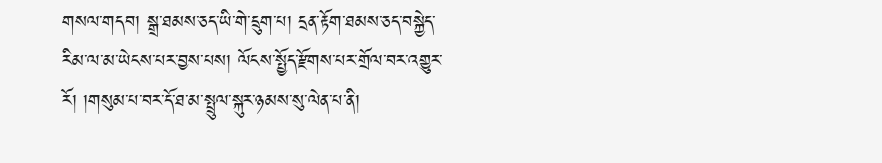གསལ་གདབ། སྒྲ་ཐམས་ཅད་ཡི་གེ་དྲུག་པ། དྲན་རྟོག་ཐམས་ཅད་བསྐྱེད་རིམ་ལ་མ་ཡེངས་པར་བྱས་པས། ལོངས་སྤྱོད་རྫོགས་པར་གྲོལ་བར་འགྱུར་རོ། །གསུམ་པ་བར་དོ་ཐ་མ་སྤྲུལ་སྐུར་ཉམས་སུ་ལེན་པ་ནི།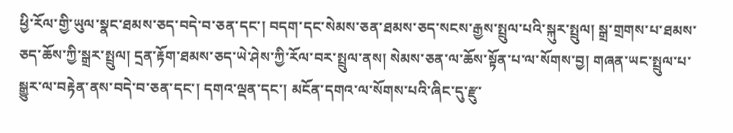ཕྱི་རོལ་གྱི་ཡུལ་སྣང་ཐམས་ཅད་བདེ་བ་ཅན་དང་། བདག་དང་སེམས་ཅན་ཐམས་ཅད་སངས་རྒྱས་སྤྲུལ་པའི་སྐུར་སྤྲུལ། སྒྲ་གྲགས་པ་ཐམས་ཅད་ཆོས་ཀྱི་སྒྲར་སྤྲུལ། དྲན་རྟོག་ཐམས་ཅད་ཡེ་ཤེས་ཀྱི་རོལ་བར་སྤྲུལ་ནས། སེམས་ཅན་ལ་ཆོས་སྟོན་པ་ལ་སོགས་བྱ། གཞན་ཡང་སྤྲུལ་པ་སྒྱུར་ལ་བརྟེན་ནས་བདེ་བ་ཅན་དང་། དགའ་ལྡན་དང་། མངོན་དགའ་ལ་སོགས་པའི་ཞིང་དུ་རྫུ་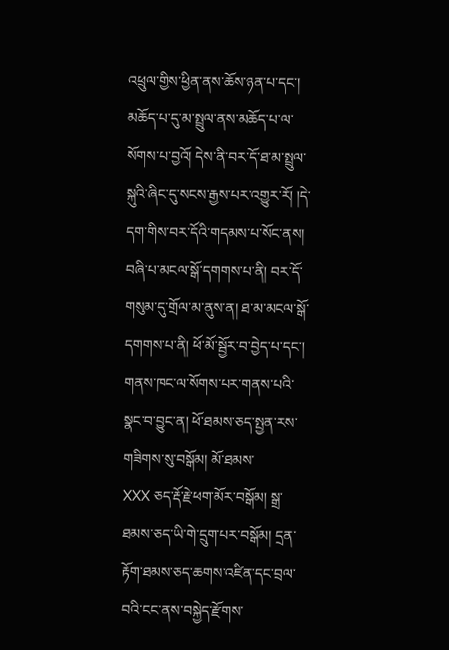འཕྲུལ་གྱིས་ཕྱིན་ནས་ཆོས་ཉན་པ་དང་། མཆོད་པ་དུ་མ་སྤྲུལ་ནས་མཆོད་པ་ལ་སོགས་པ་བྱའོ། དེས་ནི་བར་དོ་ཐ་མ་སྤྲུལ་སྐུའི་ཞིང་དུ་སངས་རྒྱས་པར་འགྱུར་རོ། །དེ་དག་གིས་བར་དོའི་གདམས་པ་སོང་ནས། བཞི་པ་མངལ་སྒོ་དགགས་པ་ནི། བར་དོ་གསུམ་དུ་གྲོལ་མ་ནུས་ན། ཐ་མ་མངལ་སྒོ་དགགས་པ་ནི། ཕོ་མོ་སྦྱོར་བ་བྱེད་པ་དང་། གནས་ཁང་ལ་སོགས་པར་གནས་པའི་སྣང་བ་བྱུང་ན། ཕོ་ཐམས་ཅད་སྤྱན་རས་གཟིགས་སུ་བསྒོམ། མོ་ཐམས་
XXX ཅད་རྡོ་རྗེ་ཕག་མོར་བསྒོམ། སྒྲ་ཐམས་ཅད་ཡི་གེ་དྲུག་པར་བསྒོམ། དྲན་རྟོག་ཐམས་ཅད་ཆགས་འཛིན་དང་བྲལ་བའི་ངང་ནས་བསྐྱེད་རྫོགས་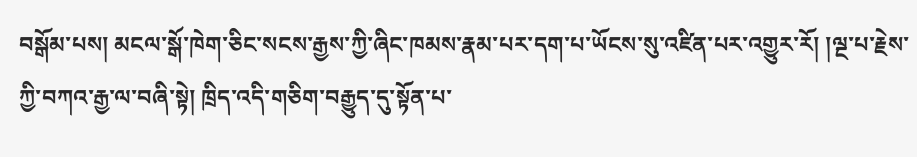བསྒོམ་པས། མངལ་སྒོ་ཁེག་ཅིང་སངས་རྒྱས་ཀྱི་ཞིང་ཁམས་རྣམ་པར་དག་པ་ཡོངས་སུ་འཛིན་པར་འགྱུར་རོ། །ལྔ་པ་རྗེས་ཀྱི་བཀའ་རྒྱ་ལ་བཞི་སྟེ། ཁྲིད་འདི་གཅིག་བརྒྱུད་དུ་སྟོན་པ་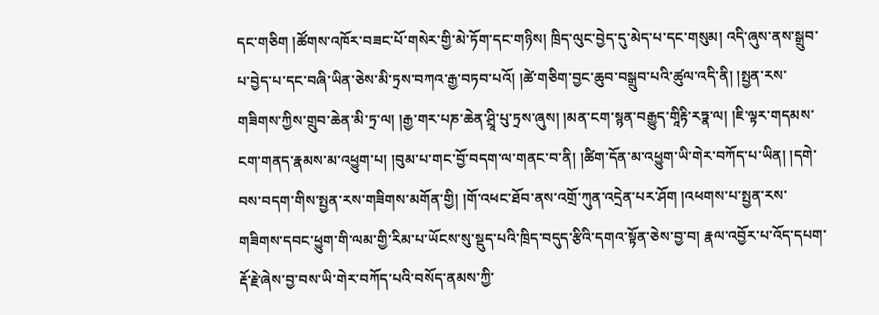དང་གཅིག །ཚོགས་འཁོར་བཟང་པོ་གསེར་གྱི་མེ་ཏོག་དང་གཉིས། ཁྲིད་ལུང་བྱེད་དུ་མེད་པ་དང་གསུམ། འདི་ཞུས་ནས་སྒྲུབ་པ་བྱེད་པ་དང་བཞི་ཡིན་ཅེས་མི་ཏྲས་བཀའ་རྒྱ་བཏབ་པའོ། །ཚེ་གཅིག་བྱང་ཆུབ་བསྒྲུབ་པའི་ཚུལ་འདི་ནི། །སྤྱན་རས་གཟིགས་ཀྱིས་གྲུབ་ཆེན་མི་ཏྲ་ལ། །རྒྱ་གར་པཎ་ཆེན་ཤྲཱི་པུ་ཏྲས་ཞུས། །མན་ངག་སྙན་བརྒྱུད་གཱིརྟི་རཏྣ་ལ། །ཇི་ལྟར་གདམས་ངག་གནད་རྣམས་མ་འཕྱུག་པ། །བུམ་པ་གང་བྱོ་བདག་ལ་གནང་བ་ནི། །ཚིག་དོན་མ་འཕྱུག་ཡི་གེར་བཀོད་པ་ཡིན། །དགེ་བས་བདག་གིས་སྤྱན་རས་གཟིགས་མགོན་གྱི། །གོ་འཕང་ཐོབ་ནས་འགྲོ་ཀུན་འདྲེན་པར་ཤོག །འཕགས་པ་སྤྱན་རས་གཟིགས་དབང་ཕྱུག་གི་ལམ་གྱི་རིམ་པ་ཡོངས་སུ་སྡུད་པའི་ཁྲིད་བདུད་རྩིའི་དགའ་སྟོན་ཅེས་བྱ་བ། རྣལ་འབྱོར་པ་འོད་དཔག་རྡོ་རྗེ་ཞེས་བྱ་བས་ཡི་གེར་བཀོད་པའི་བསོད་ནམས་ཀྱི་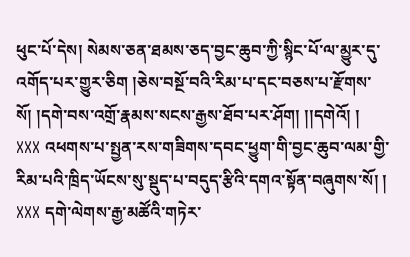ཕུང་པོ་དེས། སེམས་ཅན་ཐམས་ཅད་བྱང་ཆུབ་ཀྱི་སྙིང་པོ་ལ་མྱུར་དུ་འགོད་པར་གྱུར་ཅིག །ཅེས་བསྔོ་བའི་རིམ་པ་དང་བཅས་པ་རྫོགས་སོ། །དགེ་བས་འགྲོ་རྣམས་སངས་རྒྱས་ཐོབ་པར་ཤོག། །།དགེའོ། །
XXX འཕགས་པ་སྤྱན་རས་གཟིགས་དབང་ཕྱུག་གི་བྱང་ཆུབ་ལམ་གྱི་རིམ་པའི་ཁྲིད་ཡོངས་སུ་སྡུད་པ་བདུད་རྩིའི་དགའ་སྟོན་བཞུགས་སོ། །
XXX དགེ་ལེགས་རྒྱ་མཚོའི་གཏེར་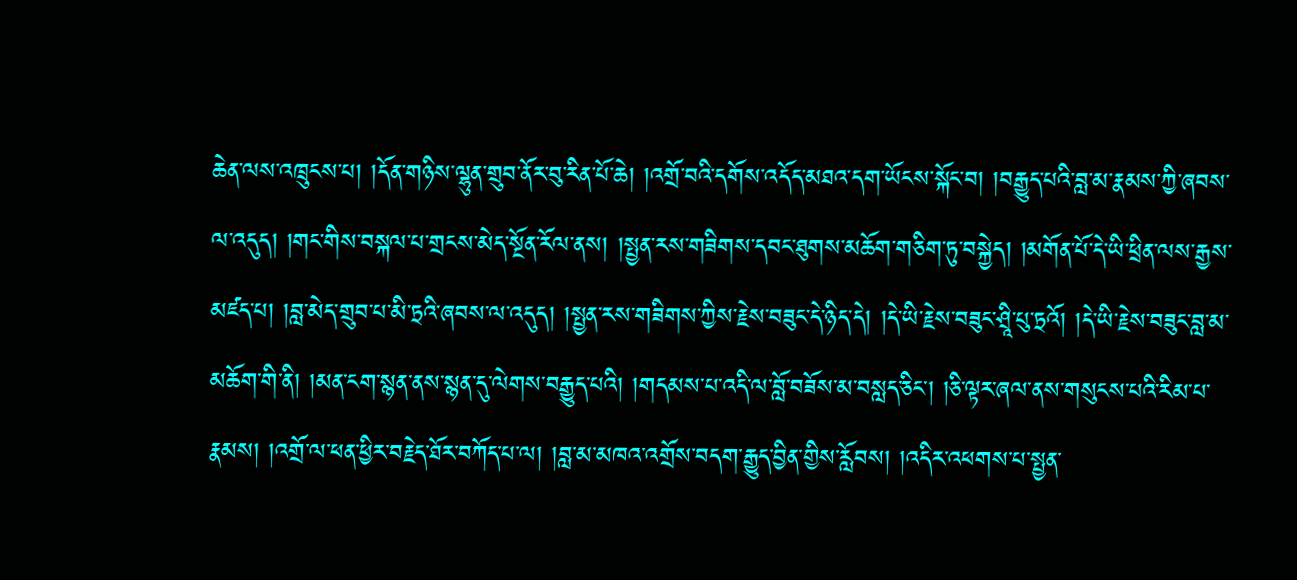ཆེན་ལས་འཁྲུངས་པ། །དོན་གཉིས་ལྷུན་གྲུབ་ནོར་བུ་རིན་པོ་ཆེ། །འགྲོ་བའི་དགོས་འདོད་མཐའ་དག་ཡོངས་སྐོང་བ། །བརྒྱུད་པའི་བླ་མ་རྣམས་ཀྱི་ཞབས་ལ་འདུད། །གང་གིས་བསྐལ་པ་གྲངས་མེད་སྔོན་རོལ་ནས། །སྤྱན་རས་གཟིགས་དབང་ཐུགས་མཆོག་གཅིག་ཏུ་བསྐྱེད། །མགོན་པོ་དེ་ཡི་ཕྲིན་ལས་རྒྱས་མཛད་པ། །བླ་མེད་གྲུབ་པ་མི་ཏྲའི་ཞབས་ལ་འདུད། །སྤྱན་རས་གཟིགས་ཀྱིས་རྗེས་བཟུང་དེ་ཉིད་དེ། །དེ་ཡི་རྗེས་བཟུང་ཤྲཱི་པུ་ཏྲའོ། །དེ་ཡི་རྗེས་བཟུང་བླ་མ་མཆོག་གི་ནི། །མན་ངག་སྙན་ནས་སྙན་དུ་ལེགས་བརྒྱུད་པའི། །གདམས་པ་འདི་ལ་བློ་བཟོས་མ་བསླད་ཅིང་། །ཅི་ལྟར་ཞལ་ནས་གསུངས་པའི་རིམ་པ་རྣམས། །འགྲོ་ལ་ཕན་ཕྱིར་བརྗེད་ཐོར་བཀོད་པ་ལ། །བླ་མ་མཁའ་འགྲོས་བདག་རྒྱུད་བྱིན་གྱིས་རློབས། །འདིར་འཕགས་པ་སྤྱན་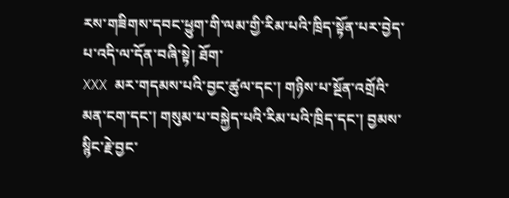རས་གཟིགས་དབང་ཕྱུག་གི་ལམ་གྱི་རིམ་པའི་ཁྲིད་སྟོན་པར་བྱེད་པ་འདི་ལ་དོན་བཞི་སྟེ། ཐོག་
XXX མར་གདམས་པའི་བྱང་ཚུལ་དང་། གཉིས་པ་སྔོན་འགྲོའི་མན་ངག་དང་། གསུམ་པ་བསྐྱེད་པའི་རིམ་པའི་ཁྲིད་དང་། བྱམས་སྙིང་རྗེ་བྱང་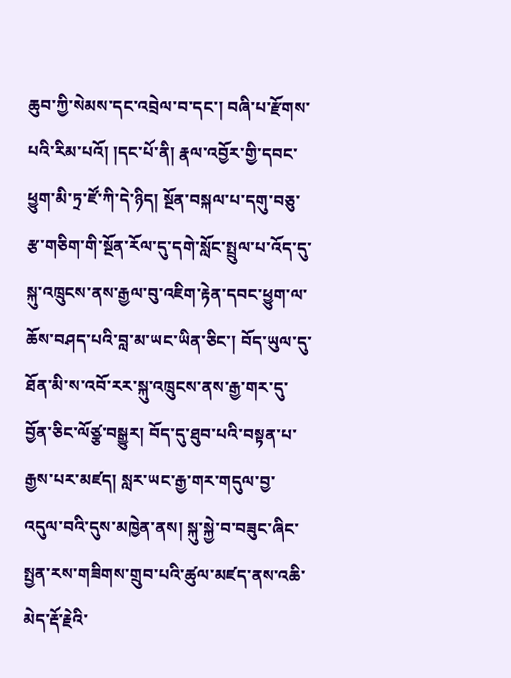ཆུབ་ཀྱི་སེམས་དང་འབྲེལ་བ་དང་། བཞི་པ་རྫོགས་པའི་རིམ་པའོ། །དང་པོ་ནི། རྣལ་འབྱོར་གྱི་དབང་ཕྱུག་མི་ཏྲ་ཛོ་ཀི་དེ་ཉིད། སྔོན་བསྐལ་པ་དགུ་བཅུ་རྩ་གཅིག་གི་སྔོན་རོལ་དུ་དགེ་སློང་སྤྲུལ་པ་འོད་དུ་སྐུ་འཁྲུངས་ནས་རྒྱལ་བུ་འཇིག་རྟེན་དབང་ཕྱུག་ལ་ཆོས་བཤད་པའི་བླ་མ་ཡང་ཡིན་ཅིང་། བོད་ཡུལ་དུ་ཐོན་མི་ས་འབོ་རར་སྐུ་འཁྲུངས་ནས་རྒྱ་གར་དུ་བྱོན་ཅིང་ལོཙྩ་བསྒྱུར། བོད་དུ་ཐུབ་པའི་བསྟན་པ་རྒྱས་པར་མཛད། སླར་ཡང་རྒྱ་གར་གདུལ་བྱ་འདུལ་བའི་དུས་མཁྱེན་ནས། སྐུ་སྐྱེ་བ་བཟུང་ཞིང་སྤྱན་རས་གཟིགས་གྲུབ་པའི་ཚུལ་མཛད་ནས་འཆི་མེད་རྡོ་རྗེའི་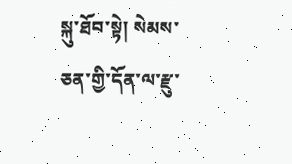སྐུ་ཐོབ་སྟེ། སེམས་ཅན་གྱི་དོན་ལ་རྫུ་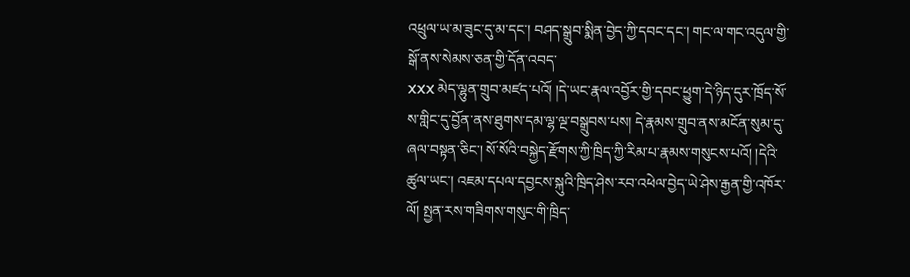འཕྲུལ་ཡ་མ་ཟུང་དུ་མ་དང་། བཤད་སྒྲུབ་སྨིན་བྱེད་ཀྱི་དབང་དང་། གང་ལ་གང་འདུལ་གྱི་སྒོ་ནས་སེམས་ཅན་གྱི་དོན་འབད་
XXX མེད་ལྷུན་གྲུབ་མཛད་པའོ། །དེ་ཡང་རྣལ་འབྱོར་གྱི་དབང་ཕྱུག་དེ་ཉིད་དུར་ཁྲོད་སོ་ས་གླིང་དུ་བྱོན་ནས་ཐུགས་དམ་ལྷ་ལྔ་བསྒྲུབས་པས། དེ་རྣམས་གྲུབ་ནས་མངོན་སུམ་དུ་ཞལ་བསྟན་ཅིང་། སོ་སོའི་བསྐྱེད་རྫོགས་ཀྱི་ཁྲིད་ཀྱི་རིམ་པ་རྣམས་གསུངས་པའོ། །དེའི་ཚུལ་ཡང་། འཇམ་དཔལ་དབྱངས་སྐུའི་ཁྲིད་ཤེས་རབ་འཕེལ་བྱེད་ཡེ་ཤེས་རྒྱན་གྱི་འཁོར་ལོ། སྤྱན་རས་གཟིགས་གསུང་གི་ཁྲིད་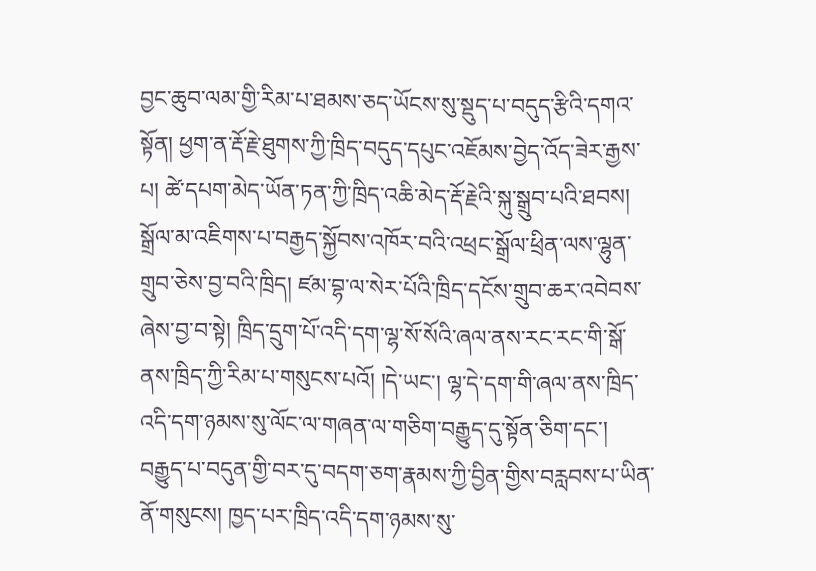བྱང་ཆུབ་ལམ་གྱི་རིམ་པ་ཐམས་ཅད་ཡོངས་སུ་སྡུད་པ་བདུད་རྩིའི་དགའ་སྟོན། ཕྱག་ན་རྡོ་རྗེ་ཐུགས་ཀྱི་ཁྲིད་བདུད་དཔུང་འཇོམས་བྱེད་འོད་ཟེར་རྒྱས་པ། ཚེ་དཔག་མེད་ཡོན་ཏན་ཀྱི་ཁྲིད་འཆི་མེད་རྡོ་རྗེའི་སྐུ་སྒྲུབ་པའི་ཐབས། སྒྲོལ་མ་འཇིགས་པ་བརྒྱད་སྐྱོབས་འཁོར་བའི་འཕྲང་སྒྲོལ་ཕྲིན་ལས་ལྷུན་གྲུབ་ཅེས་བྱ་བའི་ཁྲིད། ཛམ་བྷ་ལ་སེར་པོའི་ཁྲིད་དངོས་གྲུབ་ཆར་འབེབས་ཞེས་བྱ་བ་སྟེ། ཁྲིད་དྲུག་པོ་འདི་དག་ལྷ་སོ་སོའི་ཞལ་ནས་རང་རང་གི་སྒོ་ནས་ཁྲིད་ཀྱི་རིམ་པ་གསུངས་པའོ། །དེ་ཡང་། ལྷ་དེ་དག་གི་ཞལ་ནས་ཁྲིད་འདི་དག་ཉམས་སུ་ལོང་ལ་གཞན་ལ་གཅིག་བརྒྱུད་དུ་སྟོན་ཅིག་དང་། བརྒྱུད་པ་བདུན་གྱི་བར་དུ་བདག་ཅག་རྣམས་ཀྱི་བྱིན་གྱིས་བརླབས་པ་ཡིན་ནོ་གསུངས། ཁྱད་པར་ཁྲིད་འདི་དག་ཉམས་སུ་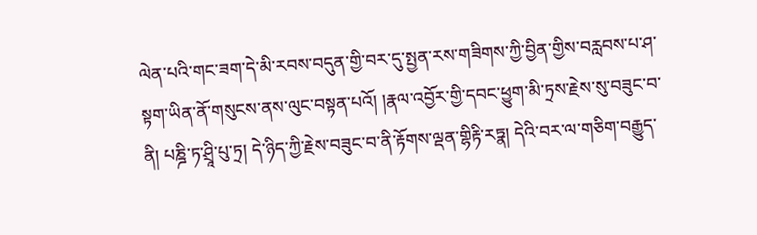ལེན་པའི་གང་ཟག་དེ་མི་རབས་བདུན་གྱི་བར་དུ་སྤྱན་རས་གཟིགས་ཀྱི་བྱིན་གྱིས་བརླབས་པ་ཤ་སྟག་ཡིན་ནོ་གསུངས་ནས་ལུང་བསྟན་པའོ། །རྣལ་འབྱོར་གྱི་དབང་ཕྱུག་མི་ཏྲས་རྗེས་སུ་བཟུང་བ་ནི། པཎྜི་ཏ་ཤྲཱི་པུ་ཏྲ། དེ་ཉིད་ཀྱི་རྗེས་བཟུང་བ་ནི་རྟོགས་ལྡན་གྷིརྟི་རཏྣ། དེའི་བར་ལ་གཅིག་བརྒྱུད་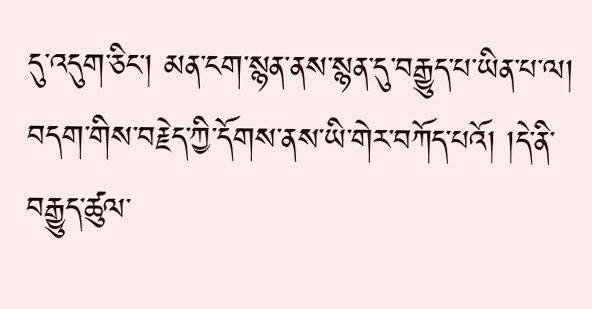དུ་འདུག་ཅིང་། མན་ངག་སྙན་ནས་སྙན་དུ་བརྒྱུད་པ་ཡིན་པ་ལ། བདག་གིས་བརྗེད་ཀྱི་དོགས་ནས་ཡི་གེར་བཀོད་པའོ། །དེ་ནི་བརྒྱུད་ཚུལ་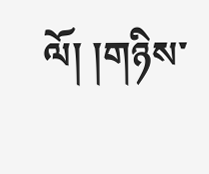ལོ། །གཉིས་